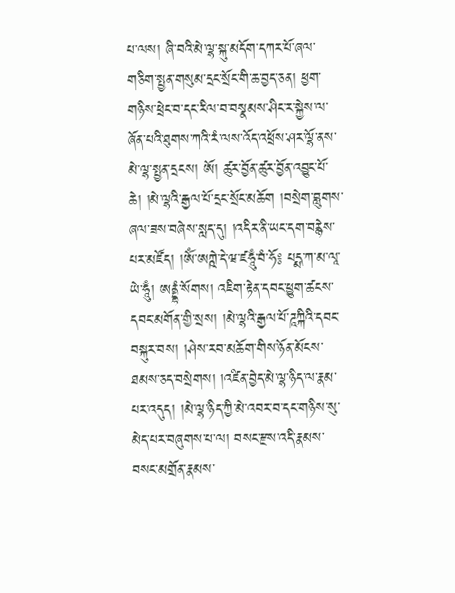པ་ལས། ཞི་བའི་མེ་ལྷ་སྐུ་མདོག་དཀར་པོ་ཞལ་གཅིག་སྤྱན་གསུམ་དྲང་སྲོང་གི་ཆ་བྱད་ཅན། ཕྱག་གཉིས་ཕྲེང་བ་དང་རིལ་བ་བསྣམས་ཤིང་ར་སྐྱེས་ལ་ཞོན་པའི་ཐུགས་ཀའི་རཾ་ལས་འོད་འཕྲོས་ཤར་ལྷོ་ནས་མེ་ལྷ་སྤྱན་དྲངས། ཨོ། ཚུར་བྱོན་ཚུར་བྱོན་འབྱུང་པོ་ཆེ། །མེ་ལྷའི་རྒྱལ་པོ་དྲང་སྲོང་མཆོག །བསྲེག་བླུགས་ཞལ་ཟས་བཞེས་སླད་དུ། །འདིར་ནི་ཡང་དག་བརྙེས་པར་མཛོད། །ཨོཾ་ཨཀྵེ་དེ་ཝ་ཛཧཱུྃ་བཾ་ཧོ༔ པདྨ་ཀ་མ་ལཱ་ཡེ་ཧཱུྃ། ཨནྡྷཾ་སོགས། འཇིག་རྟེན་དབང་ཕྱུག་ཚངས་དབང་མགོན་གྱི་སྲས། །མེ་ལྷའི་རྒྱལ་པོ་ཌཱཀྐིའི་དབང་བསྐུར་བས། །ཤེས་རབ་མཆོག་གིས་ཉོན་མོངས་ཐམས་ཅད་བསྲེགས། །འཛིན་བྱེད་མེ་ལྷ་ཉིད་ལ་རྣམ་པར་འདུད། །མེ་ལྷ་ཉིད་ཀྱི་མེ་འབར་བ་དང་གཉིས་སུ་མེད་པར་བཞུགས་པ་ལ། བསང་རྫས་འདི་རྣམས་བསང་མགྲོན་རྣམས་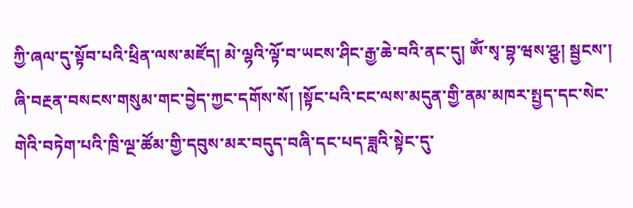ཀྱི་ཞལ་དུ་སྟོབ་པའི་ཕྲིན་ལས་མཛོད། མེ་ལྷའི་ལྟོ་བ་ཡངས་ཤིང་རྒྱ་ཆེ་བའི་ནང་དུ། ཨོཾ་སྭ་བྷ་ཝས་ཤྩ། སྦྱངས་། ཞི་བརྔན་བསངས་གསུམ་གང་བྱེད་ཀྱང་དགོས་སོ། །སྟོང་པའི་ངང་ལས་མདུན་གྱི་ནམ་མཁར་སྤྱད་དང་སེང་གེའི་བཏེག་པའི་ཁྲི་ལྔ་ཚོམ་གྱི་དབུས་མར་བདུད་བཞི་དང་པད་ཟླའི་སྟེང་དུ་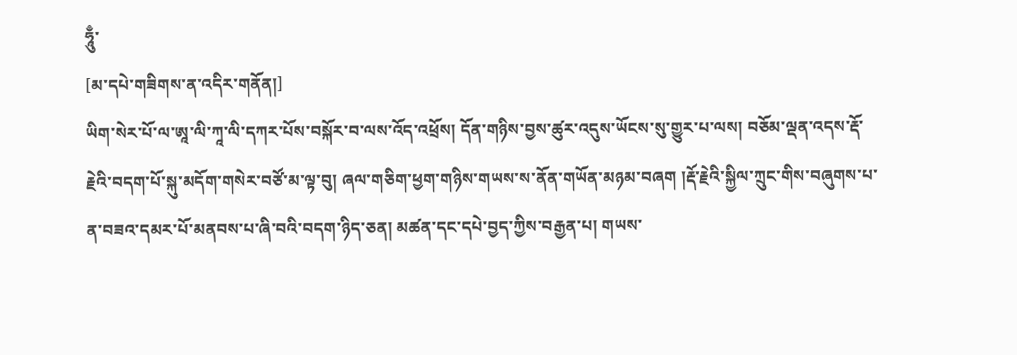ཧཱུྃ་
[མ་དཔེ་གཟིགས་ན་འདིར་གནོན།]
ཡིག་སེར་པོ་ལ་ཨཱ་ལི་ཀཱ་ལི་དཀར་པོས་བསྐོར་བ་ལས་འོད་འཕྲོས། དོན་གཉིས་བྱས་ཚུར་འདུས་ཡོངས་སུ་གྱུར་པ་ལས། བཅོམ་ལྡན་འདས་རྡོ་རྗེའི་བདག་པོ་སྐུ་མདོག་གསེར་བཙོ་མ་ལྟ་བུ། ཞལ་གཅིག་ཕྱག་གཉིས་གཡས་ས་ནོན་གཡོན་མཉམ་བཞག །རྡོ་རྗེའི་སྐྱིལ་ཀྲུང་གིས་བཞུགས་པ་ན་བཟའ་དམར་པོ་མནབས་པ་ཞི་བའི་བདག་ཉིད་ཅན། མཚན་དང་དཔེ་བྱད་ཀྱིས་བརྒྱན་པ། གཡས་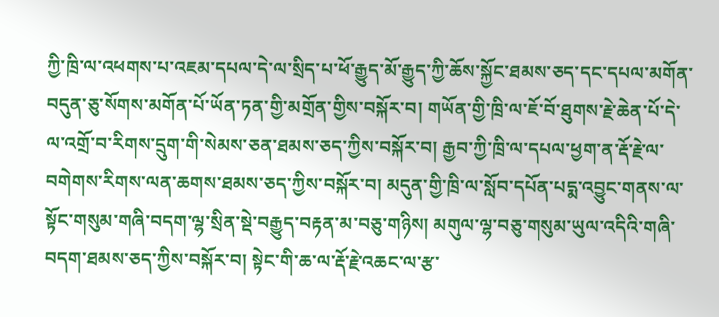ཀྱི་ཁྲི་ལ་འཕགས་པ་འཇམ་དཔལ་དེ་ལ་སྲིད་པ་ཕོ་རྒྱུད་མོ་རྒྱུད་ཀྱི་ཆོས་སྐྱོང་ཐམས་ཅད་དང་དཔལ་མགོན་བདུན་ཅུ་སོགས་མགོན་པོ་ཡོན་ཏན་གྱི་མགྲོན་གྱིས་བསྐོར་བ། གཡོན་གྱི་ཁྲི་ལ་ཇོ་བོ་ཐུགས་རྗེ་ཆེན་པོ་དེ་ལ་འགྲོ་བ་རིགས་དྲུག་གི་སེམས་ཅན་ཐམས་ཅད་ཀྱིས་བསྐོར་བ། རྒྱབ་ཀྱི་ཁྲི་ལ་དཔལ་ཕྱག་ན་རྡོ་རྗེ་ལ་བགེགས་རིགས་ལན་ཆགས་ཐམས་ཅད་ཀྱིས་བསྐོར་བ། མདུན་གྱི་ཁྲི་ལ་སློབ་དཔོན་པདྨ་འབྱུང་གནས་ལ་སྟོང་གསུམ་གཞི་བདག་ལྷ་སྲིན་སྡེ་བརྒྱུད་བརྟན་མ་བཅུ་གཉིས། མགུལ་ལྷ་བཅུ་གསུམ་ཡུལ་འདིའི་གཞི་བདག་ཐམས་ཅད་ཀྱིས་བསྐོར་བ། སྟེང་གི་ཆ་ལ་རྡོ་རྗེ་འཆང་ལ་རྩ་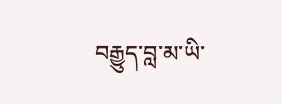བརྒྱུད་བླ་མ་ཡི་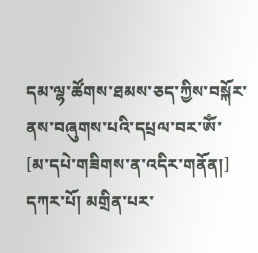དམ་ལྷ་ཚོགས་ཐམས་ཅད་ཀྱིས་བསྐོར་ནས་བཞུགས་པའི་དཔྲལ་བར་ཨོཾ་
[མ་དཔེ་གཟིགས་ན་འདིར་གནོན།]
དཀར་པོ། མགྲིན་པར་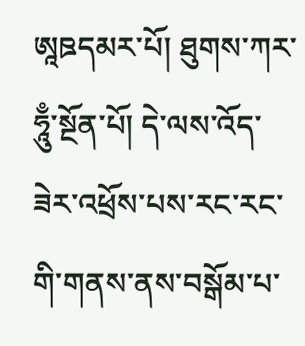ཨཱཋདམར་པོ། ཐུགས་ཀར་ཧཱུྃ་སྔོན་པོ། དེ་ལས་འོད་ཟེར་འཕྲོས་པས་རང་རང་གི་གནས་ནས་བསྒོམ་པ་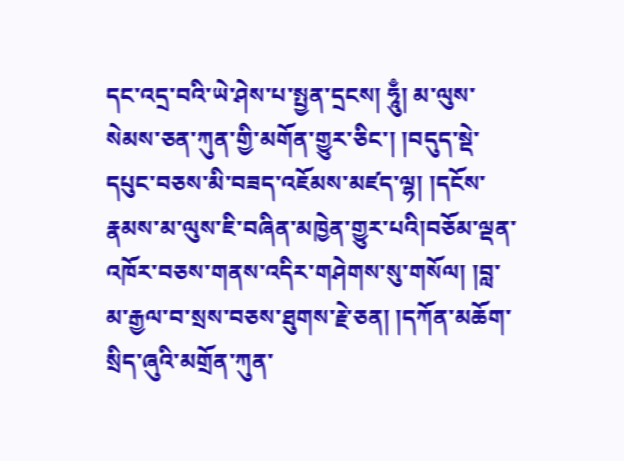དང་འདྲ་བའི་ཡེ་ཤེས་པ་སྤྱན་དྲངས། ཧཱུྃ། མ་ལུས་སེམས་ཅན་ཀུན་གྱི་མགོན་གྱུར་ཅིང་། །བདུད་སྡེ་དཔུང་བཅས་མི་བཟད་འཇོམས་མཛད་ལྷ། །དངོས་རྣམས་མ་ལུས་ཇི་བཞིན་མཁྱེན་གྱུར་པའི།བཅོམ་ལྡན་འཁོར་བཅས་གནས་འདིར་གཤེགས་སུ་གསོལ། །བླ་མ་རྒྱལ་བ་སྲས་བཅས་ཐུགས་རྗེ་ཅན། །དཀོན་མཆོག་སྲིད་ཞུའི་མགྲོན་ཀུན་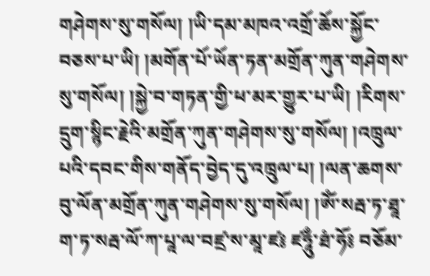གཤེགས་སུ་གསོལ། །ཡི་དམ་མཁའ་འགྲོ་ཆོས་སྐྱོང་བཅས་པ་ཡི། །མགོན་པོ་ཡོན་ཏན་མགྲོན་ཀུན་གཤེགས་སུ་གསོལ། །སྐྱེ་བ་གཏན་གྱི་ཕ་མར་གྱུར་པ་ཡི། །རིགས་དྲུག་སྙིང་རྗེའི་མགྲོན་ཀུན་གཤེགས་སུ་གསོལ། །འཁྲུལ་པའི་དབང་གིས་གནོད་བྱེད་དུ་འཁྲུལ་པ། །ལན་ཆགས་བུ་ལོན་མགྲོན་ཀུན་གཤེགས་སུ་གསོལ། །ཨོཾ་སརྦ་ཏ་ཐཱ་ག་ཏ་སརྦ་ལོ་ཀ་པཱ་ལ་བཛྲ་ས་མཱ་ཛ༔ ཛཧཱུྃ་ཐཾ་ཧོ༔ བཅོམ་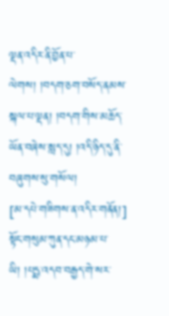ལྡན་འདིར་ནི་བྱོན་པ་ལེགས། །བདག་ཅག་བསོད་ནམས་སྐལ་པ་ལྡན། །བདག་གིས་མཆོད་ཡོན་བཞེས་སླད་དུ། །འདི་ཉིད་དུ་ནི་བཞུགས་སུ་གསོལ།
[མ་དཔེ་གཟིགས་ན་འདིར་གནོན།]
སྟོང་གསུམ་ཀུན་དང་མཉམ་པ་ཡི། །པདྨ་འདབ་བརྒྱད་གེ་སར་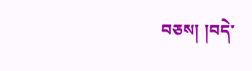བཅས། །བདེ་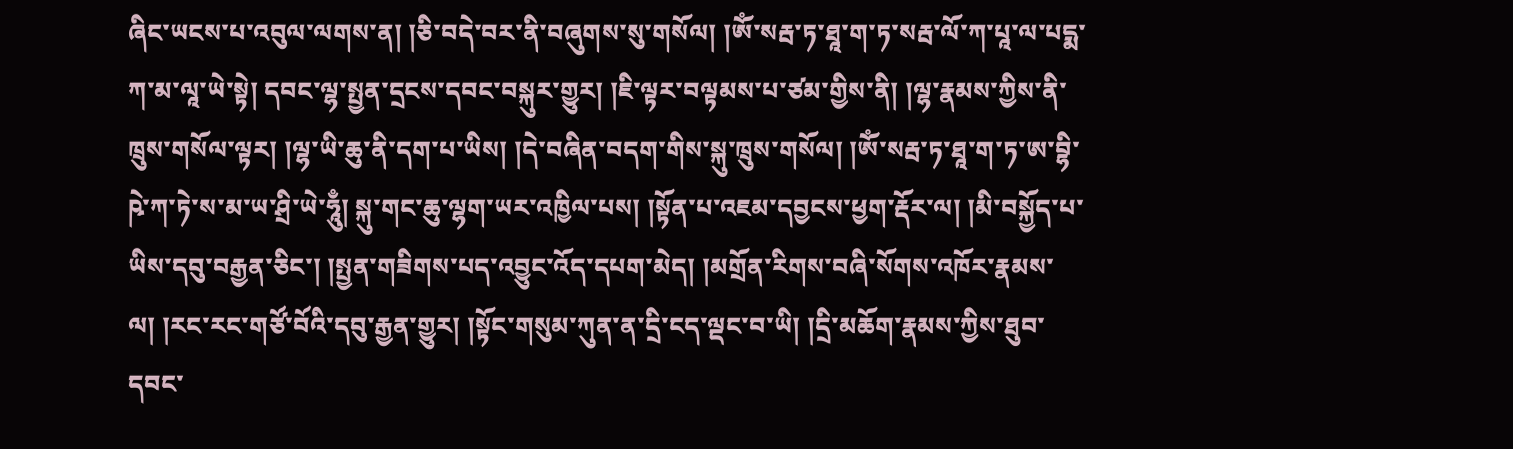ཞིང་ཡངས་པ་འབུལ་ལགས་ན། །ཅི་བདེ་བར་ནི་བཞུགས་སུ་གསོལ། །ཨོཾ་སརྦ་ཏ་ཐཱ་ག་ཏ་སརྦ་ལོ་ཀ་པཱ་ལ་པདྨ་ཀ་མ་ལཱ་ཡེ་སྟེ། དབང་ལྷ་སྤྱན་དྲངས་དབང་བསྐུར་གྱུར། །ཇི་ལྟར་བལྟམས་པ་ཙམ་གྱིས་ནི། །ལྷ་རྣམས་ཀྱིས་ནི་ཁྲུས་གསོལ་ལྟར། །ལྷ་ཡི་ཆུ་ནི་དག་པ་ཡིས། །དེ་བཞིན་བདག་གིས་སྐུ་ཁྲུས་གསོལ། །ཨོཾ་སརྦ་ཏ་ཐཱ་ག་ཏ་ཨ་བྷི་ཥེ་ཀ་ཏེ་ས་མ་ཡ་ཤྲི་ཡེ་ཧཱུྃ། སྐུ་གང་ཆུ་ལྷག་ཡར་འཁྱིལ་པས། །སྟོན་པ་འཇམ་དབྱངས་ཕྱག་རྡོར་ལ། །མི་བསྐྱོད་པ་ཡིས་དབུ་བརྒྱན་ཅིང་། །སྤྱན་གཟིགས་པད་འབྱུང་འོད་དཔག་མེད། །མགྲོན་རིགས་བཞི་སོགས་འཁོར་རྣམས་ལ། །རང་རང་གཙོ་བོའི་དབུ་རྒྱན་གྱུར། །སྟོང་གསུམ་ཀུན་ན་དྲི་ངད་ལྡང་བ་ཡི། །དྲི་མཆོག་རྣམས་ཀྱིས་ཐུབ་དབང་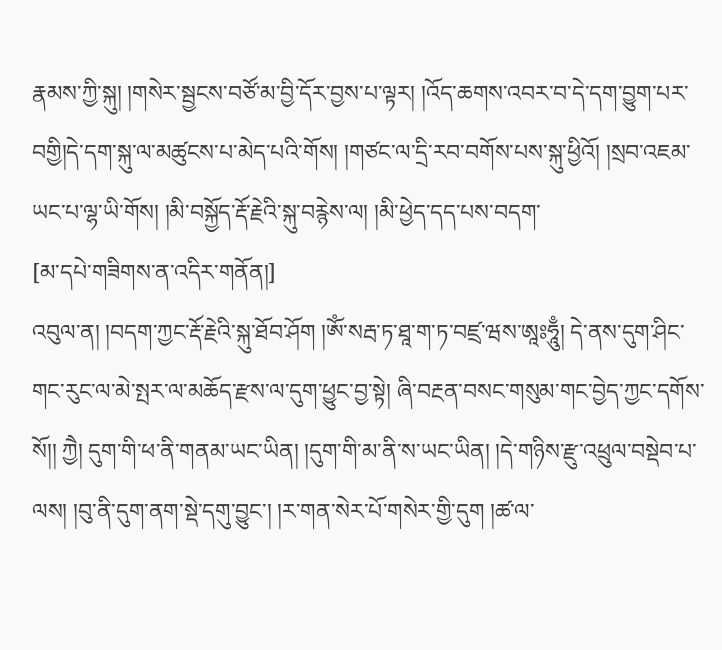རྣམས་ཀྱི་སྐུ། །གསེར་སྦྱངས་བཙོ་མ་བྱི་དོར་བྱས་པ་ལྟར། །འོད་ཆགས་འབར་བ་དེ་དག་བྱུག་པར་བགྱི།དེ་དག་སྐུ་ལ་མཚུངས་པ་མེད་པའི་གོས། །གཙང་ལ་དྲི་རབ་བགོས་པས་སྐུ་ཕྱིའོ། །སྲབ་འཇམ་ཡང་པ་ལྷ་ཡི་གོས། །མི་བསྐྱོད་རྡོ་རྗེའི་སྐུ་བརྙེས་ལ། །མི་ཕྱེད་དད་པས་བདག་
[མ་དཔེ་གཟིགས་ན་འདིར་གནོན།]
འབུལ་ན། །བདག་ཀྱང་རྡོ་རྗེའི་སྐུ་ཐོབ་ཤོག །ཨོཾ་སརྦ་ཏ་ཐཱ་ག་ཏ་བཛྲ་ཝས་ཨཱཿཧཱུྃ། དེ་ནས་དུག་ཤིང་གང་རུང་ལ་མེ་སྤར་ལ་མཆོད་རྫས་ལ་དུག་ཕྱུང་བྱ་སྟེ། ཞི་བརྔན་བསང་གསུམ་གང་བྱེད་ཀྱང་དགོས་སོ།། ཀྱཻ། དུག་གི་ཕ་ནི་གནམ་ཡང་ཡིན། །དུག་གི་མ་ནི་ས་ཡང་ཡིན། །དེ་གཉིས་རྫུ་འཕྲུལ་བསྡེབ་པ་ལས། །བུ་ནི་དུག་ནག་སྡེ་དགུ་བྱུང་། །ར་གན་སེར་པོ་གསེར་གྱི་དུག །ཚ་ལ་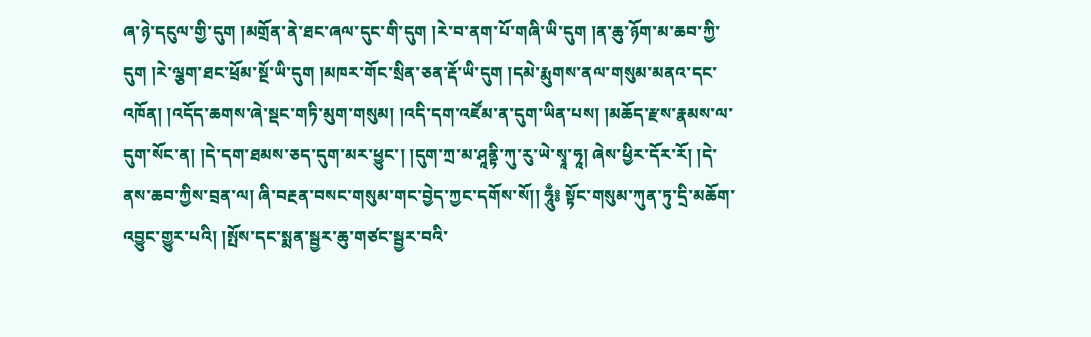ཞ་ཉེ་དངུལ་གྱི་དུག །མགྲོན་ནེ་ཐང་ཞལ་དུང་གི་དུག །རེ་བ་ནག་པོ་གཞི་ཡི་དུག །ན་ཆུ་ཉོག་མ་ཆབ་ཀྱི་དུག །རེ་ལྕག་ཐང་ཕྲོམ་སྔོ་ཡི་དུག །མཁར་གོང་སྲིན་ཅན་རྡོ་ཡི་དུག །དམེ་རྨུགས་ནལ་གསུམ་མནའ་དང་འཁོན། །འདོད་ཆགས་ཞེ་སྡང་གཏི་མུག་གསུམ། །འདི་དག་འཛོམ་ན་དུག་ཡིན་པས། །མཆོད་རྫས་རྣམས་ལ་དུག་སོང་ན། །དེ་དག་ཐམས་ཅད་དུག་མར་ཕྱུང་། །དུག་ཀྲ་མ་ཤཱནྟི་ཀུ་རུ་ཡེ་སྭཱ་ཧཱ། ཞེས་ཕྱིར་དོར་རོ། །དེ་ནས་ཆབ་ཀྱིས་བྲན་ལ། ཞི་བརྔན་བསང་གསུམ་གང་བྱེད་ཀྱང་དགོས་སོ།། ཧཱུྃ༔ སྟོང་གསུམ་ཀུན་ཏུ་དྲི་མཆོག་འབྱུང་གྱུར་པའི། །སྤོས་དང་སྨན་སྦྱར་ཆུ་གཙང་སྦྱར་བའི་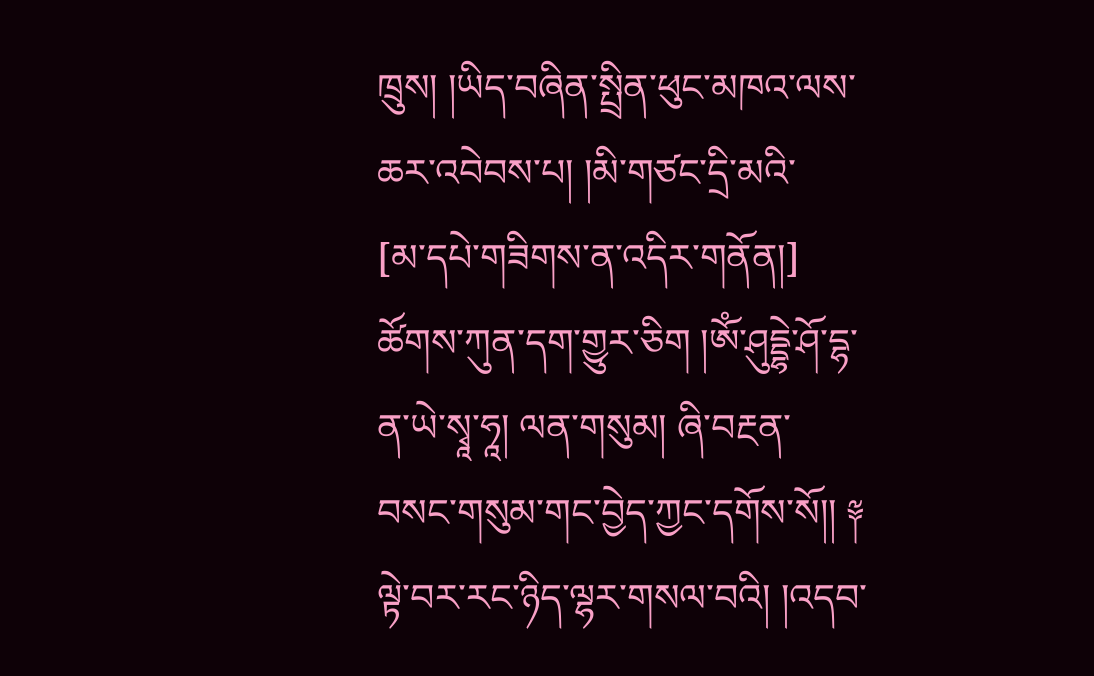ཁྲུས། །ཡིད་བཞིན་སྤྲིན་ཕུང་མཁའ་ལས་ཆར་འབེབས་པ། །མི་གཙང་དྲི་མའི་
[མ་དཔེ་གཟིགས་ན་འདིར་གནོན།]
ཚོགས་ཀུན་དག་གྱུར་ཅིག །ཨོཾ་ཤུདྡྷེ་ཤོ་དྷ་ན་ཡེ་སྭཱ་ཧཱ། ལན་གསུམ། ཞི་བརྔན་བསང་གསུམ་གང་བྱེད་ཀྱང་དགོས་སོ།། ༈ ལྟེ་བར་རང་ཉིད་ལྷར་གསལ་བའི། །འདབ་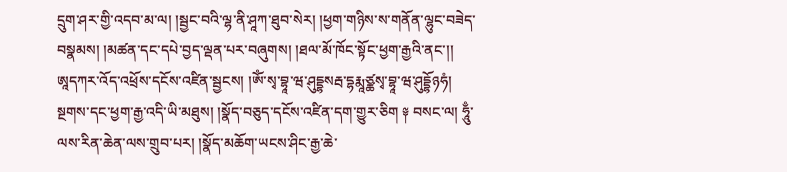དྲུག་ཤར་གྱི་འདབ་མ་ལ། །སྦྱང་བའི་ལྷ་ནི་ཤཱཀ་ཐུབ་སེར། །ཕྱག་གཉིས་ས་གནོན་ལྷུང་བཟེད་བསྣམས། །མཚན་དང་དཔེ་བྱད་ལྡན་པར་བཞུགས། །ཐལ་མོ་ཁོང་སྟོང་ཕྱག་རྒྱའི་ནང་།། ཨཱདཀར་འོད་འཕྲོས་དངོས་འཛིན་སྦྱངས། །ཨོཾ་སྭ་བྷཱ་ཝ་ཤུདྡྷསརྦ་དྷརྨཱཙྪསྭ་བྷཱ་ཝ་ཤུདྡྷོཉཧཾ། སྔགས་དང་ཕྱག་རྒྱ་འདི་ཡི་མཐུས། །སྣོད་བཅུད་དངོས་འཛིན་དག་གྱུར་ཅིག ༈ བསང་ལ། ཧཱུྃ་ལས་རིན་ཆེན་ལས་གྲུབ་པར། །སྣོད་མཆོག་ཡངས་ཤིང་རྒྱ་ཆེ་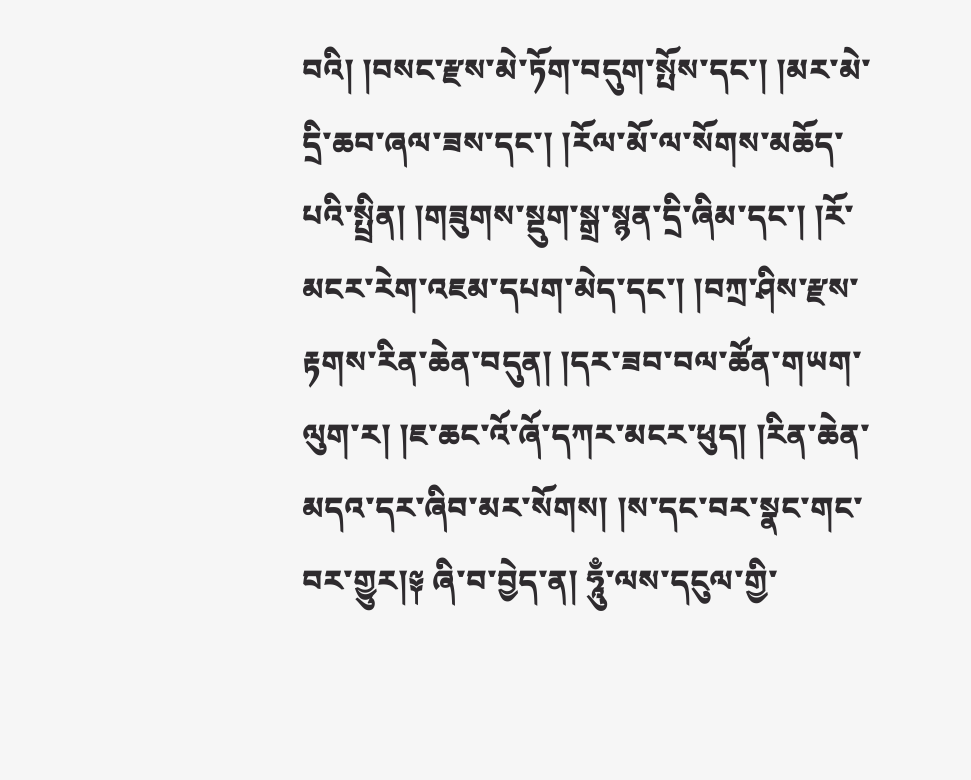བའི། །བསང་རྫས་མེ་ཏོག་བདུག་སྤོས་དང་། །མར་མེ་དྲི་ཆབ་ཞལ་ཟས་དང་། །རོལ་མོ་ལ་སོགས་མཆོད་པའི་སྤྲིན། །གཟུགས་སྡུག་སྒྲ་སྙན་དྲི་ཞིམ་དང་། །རོ་མངར་རེག་འཇམ་དཔག་མེད་དང་། །བཀྲ་ཤིས་རྫས་རྟགས་རིན་ཆེན་བདུན། །དར་ཟབ་བལ་ཚོན་གཡག་ལུག་ར། །ཇ་ཆང་འོ་ཞོ་དཀར་མངར་ཕུད། །རིན་ཆེན་མདའ་དར་ཞིབ་མར་སོགས། །ས་དང་བར་སྣང་གང་བར་གྱུར།༈ ཞི་བ་བྱེད་ན། ཧཱུྃ་ལས་དངུལ་གྱི་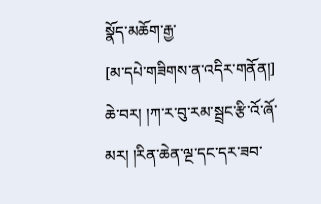སྣོད་མཆོག་རྒྱ་
[མ་དཔེ་གཟིགས་ན་འདིར་གནོན།]
ཆེ་བར། །ཀ་ར་བུ་རམ་སྦྲང་རྩི་འོ་ཞོ་མར། །རིན་ཆེན་ལྔ་དང་དར་ཟབ་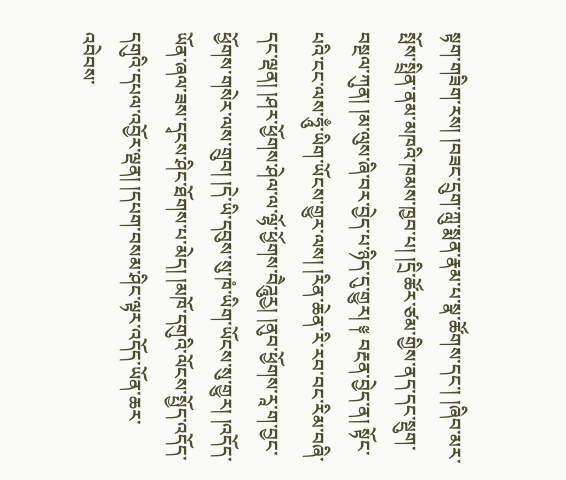སྟག་གཟིག་རས། །བཟང་དྲུག་ཀླུ་སྨན་རྣམ་པ་སྣ་ཚོགས་དང་། །ཞིབ་མར་སྤོས་སྤྲིན་ནམ་མཁའི་ཁམས་ཁྱབ་པ། །དྲི་ཚོར་ཙམ་གྱིས་ནད་དང་སྡུག་བསྔལ་ཀུན། །མ་ལུས་ཞི་བར་བྱེད་པ་ཉིད་དུ་གྱུར། ༈ བརྔན་བྱེད་ན། སྟོང་པའི་ངང་ལས་ཧཱུྃ་ཡིག་ཡོངས་གྱུར་ལས། །རིན་ཆེན་རི་རབ་བང་རིམ་བཞི་དང་ལྡན། །ཤར་ཕྱོགས་ཤེལ་ལ་ལྷོ་ཕྱོགས་བཻཌཱུརྱ། །ནུབ་ཕྱོགས་རཱ་ག་བྱང་ཕྱོགས་གསེར་ལས་གྲུབ། །དེ་ཡི་དབུས་སུ་ཁཾ་ཡིག་ཡོངས་སུ་གྱུར། །འདོད་ཡོན་ཞལ་ཟས་དྭངས་ཤིང་ཐོགས་པ་མེད། །མཁོ་དགུའི་ལོངས་སྤྱོད་འདོད་དགུའི་དཔལ་འབྱོར་ལྡན། །དཔག་བསམ་ཤིང་ལྟར་འདོད་ཡོན་ཆར་འབེབས་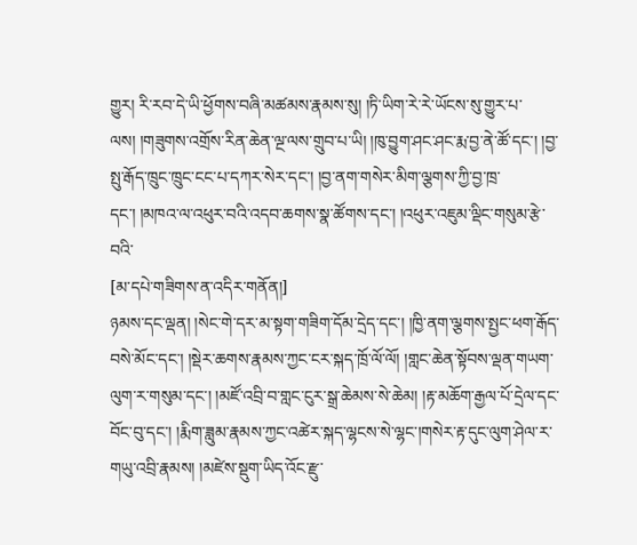གྱུར། རི་རབ་དེ་ཡི་ཕྱོགས་བཞི་མཚམས་རྣམས་སུ། །ཏི་ཡིག་རེ་རེ་ཡོངས་སུ་གྱུར་པ་ལས། །གཟུགས་འགྲོས་རིན་ཆེན་ལྔ་ལས་གྲུབ་པ་ཡི། །ཁུ་བྱུག་ཤང་ཤང་རྨ་བྱ་ནེ་ཚོ་དང་། །བྱ་སྤུ་རྒོད་ཁྲུང་ཁྲུང་ངང་པ་དཀར་སེར་དང་། །བྱ་ནག་གསེར་མིག་ལྕགས་ཀྱི་བྱ་ཁྲ་དང་། །མཁའ་ལ་འཕུར་བའི་འདབ་ཆགས་སྣ་ཚོགས་དང་། །འཕུར་འཇུམ་ལྡིང་གསུམ་རྩེ་བའི་
[མ་དཔེ་གཟིགས་ན་འདིར་གནོན།]
ཉམས་དང་ལྡན། །སེང་གེ་དར་མ་སྟག་གཟིག་དོམ་དྲེད་དང་། །ཁྱི་ནག་ལྕགས་སྤྱང་ཕག་རྒོད་བསེ་མོང་དང་། །སྡེར་ཆགས་རྣམས་ཀྱང་ངར་སྐད་ཁྲོ་ལོ་ལོ། །གླང་ཆེན་སྟོབས་ལྡན་གཡག་ལུག་ར་གསུམ་དང་། །མཛོ་འབྲི་བ་གླང་ངུར་སྒྲ་ཆེམས་སེ་ཆེམ། །རྟ་མཆོག་རྒྱལ་པོ་དྲེལ་དང་བོང་བུ་དང་། །རྨིག་ཟླུམ་རྣམས་ཀྱང་འཚེར་སྐད་ལྷངས་སེ་ལྷང་།གསེར་རྟ་དུང་ལུག་ཤེལ་ར་གཡུ་འབྲི་རྣམས། །མཛེས་སྡུག་ཡིད་འོང་རྫུ་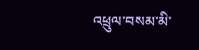འཕྲུལ་བསམ་མི་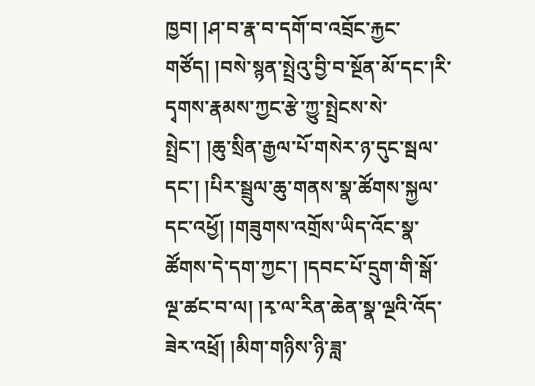ཁྱབ། །ཤ་བ་རྣ་བ་དགོ་བ་འབྲོང་རྐྱང་གཙོད། །བསེ་སྙན་སྤྲེའུ་བྱི་བ་སྔོན་མོ་དང་།རི་དྭགས་རྣམས་ཀྱང་རྩེ་ཀྱུ་སྤྲེངས་སེ་སྤྲེང་། །ཆུ་སྲིན་རྒྱལ་པོ་གསེར་ཉ་དུང་སྦལ་དང་། །པིར་སྦྲུལ་ཆུ་གནས་སྣ་ཚོགས་སྐྱལ་དང་འཕྱོ། །གཟུགས་འགྲོས་ཡིད་འོང་སྣ་ཚོགས་དེ་དག་ཀྱང་། །དབང་པོ་དྲུག་གི་སྒོ་ལྔ་ཚང་བ་ལ། །རྭ་ལ་རིན་ཆེན་སྣ་ལྔའི་འོད་ཟེར་འཕྲོ། །མིག་གཉིས་ཉི་ཟླ་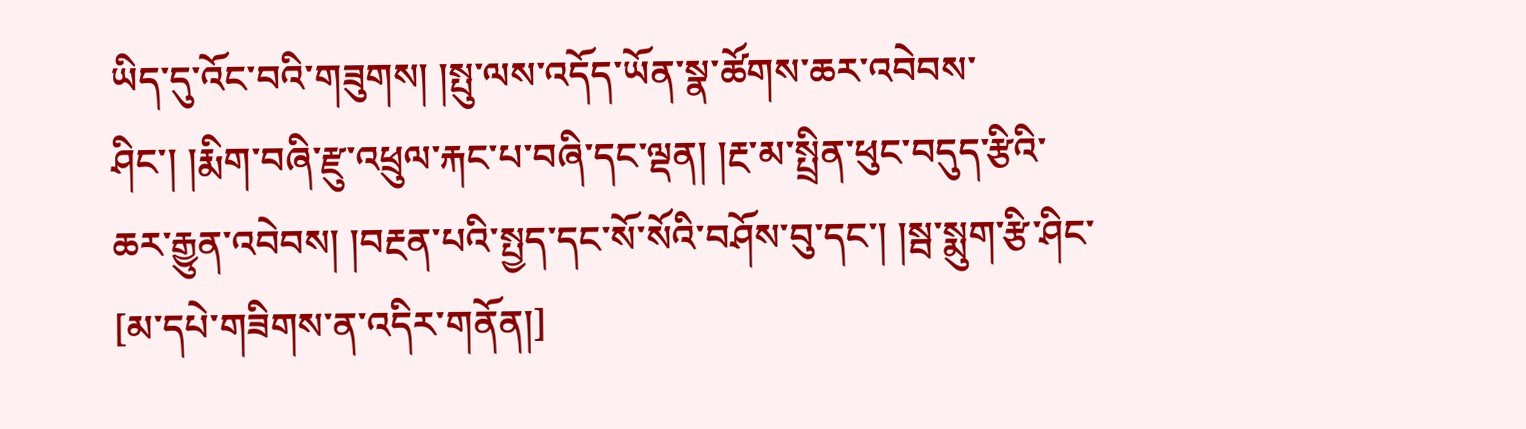ཡིད་དུ་འོང་བའི་གཟུགས། །སྤུ་ལས་འདོད་ཡོན་སྣ་ཚོགས་ཆར་འབེབས་ཤིང་། །རྨིག་བཞི་རྫུ་འཕྲུལ་རྐང་པ་བཞི་དང་ལྡན། །རྔ་མ་སྤྲིན་ཕུང་བདུད་རྩིའི་ཆར་རྒྱུན་འབེབས། །བརྔན་པའི་སྤྱད་དང་སོ་སོའི་བཤོས་བུ་དང་། །སྦ་སྨུག་རྩི་ཤིང་
[མ་དཔེ་གཟིགས་ན་འདིར་གནོན།]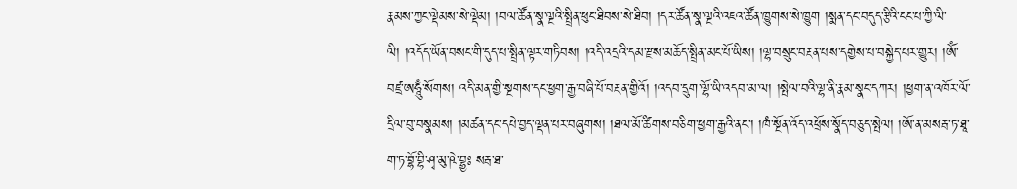རྣམས་ཀྱང་ལྡེམས་སེ་ལྡེམ། །བལ་ཚོན་སྣ་ལྔའི་སྤྲིན་ཕུང་ཐིབས་སེ་ཐིབ། །དར་ཚོན་སྣ་ལྔའི་འཇའ་ཚོན་ཁྱུགས་སེ་ཁྱུག །སྨན་དང་བདུད་རྩིའི་ངང་པ་ཀྱི་ལི་ལི། །འདོད་ཡོན་བསང་གི་དུད་པ་སྤྲིན་ལྟར་གཏིབས། །འདི་འདྲའི་དམ་རྫས་མཆོད་སྤྲིན་མང་པོ་ཡིས། །ལྷ་བསྲུང་བརྔན་པས་དགྱེས་པ་བསྐྱེད་པར་གྱུར། །ཨོཾ་བཛྲ་ཨཧཱུྃ་སོགས། འདི་མན་གྱི་སྔགས་དང་ཕྱག་རྒྱ་བཞི་པོ་བརྔན་གྱིའོ། །འདབ་དྲུག་ལྷོ་ཡི་འདབ་མ་ལ། །སྤེལ་བའི་ལྷ་ནི་རྣམ་སྣང་དཀར། །ཕྱག་ན་འཁོར་ལོ་དྲིལ་བུ་བསྣམས། །མཚན་དང་དཔེ་བྱད་ལྡན་པར་བཞུགས། །ཐལ་མོ་ཚིགས་བཅིག་ཕྱག་རྒྱའི་ནང་། །ཁཾ་སྔོན་འོད་འཕྲོས་སྣོད་བཅུད་སྤེལ། །ཨོ་ན་མསརྦ་ཏ་ཐཱ་ག་ཏ་བྷོ་བྷི་ཤྭ་མུ་ཥེ་བྷྱཿ སརྦ་ཐ་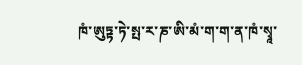ཁཾ་ཨུཏྟ་ཏེ་སྤ་ར་ཎ་ཨི་མཾ་ག་ག་ན་ཁཾ་སྭཱ་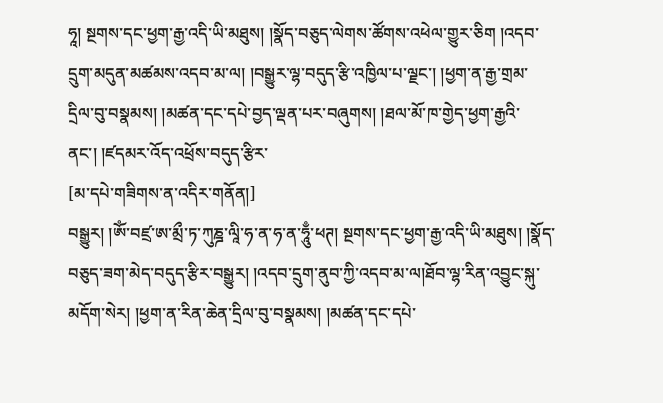ཧཱ། སྔགས་དང་ཕྱག་རྒྱ་འདི་ཡི་མཐུས། །སྣོད་བཅུད་ལེགས་ཚོགས་འཕེལ་གྱུར་ཅིག །འདབ་དྲུག་མདུན་མཚམས་འདབ་མ་ལ། །བསྒྱུར་ལྷ་བདུད་རྩི་འཁྱིལ་པ་ལྗང་། །ཕྱག་ན་རྒྱ་གྲམ་དྲིལ་བུ་བསྣམས། །མཚན་དང་དཔེ་བྱད་ལྡན་པར་བཞུགས། །ཐལ་མོ་ཁ་གྱེད་ཕྱག་རྒྱའི་ནང་། །ཛདམར་འོད་འཕྲོས་བདུད་རྩིར་
[མ་དཔེ་གཟིགས་ན་འདིར་གནོན།]
བསྒྱུར། །ཨོཾ་བཛྲ་ཨ་མྲྀ་ཏ་ཀུཎྜ་ལཱི་ཧ་ན་ཧ་ན་ཧཱུྃ་ཕཊ། སྔགས་དང་ཕྱག་རྒྱ་འདི་ཡི་མཐུས། །སྣོད་བཅུད་ཟག་མེད་བདུད་རྩིར་བསྒྱུར། །འདབ་དྲུག་ནུབ་ཀྱི་འདབ་མ་ལ།ཐོབ་ལྷ་རིན་འབྱུང་སྐུ་མདོག་སེར། །ཕྱག་ན་རིན་ཆེན་དྲིལ་བུ་བསྣམས། །མཚན་དང་དཔེ་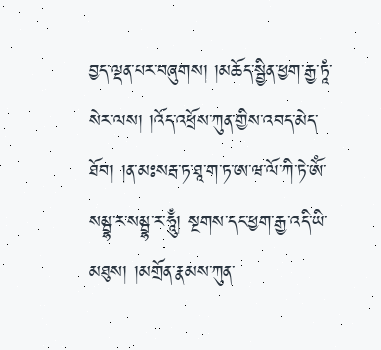བྱད་ལྡན་པར་བཞུགས། །མཆོད་སྦྱིན་ཕྱག་རྒྱ་ཏཱཾ་སེར་ལས། །འོད་འཕྲོས་ཀུན་གྱིས་འབད་མེད་ཐོབ། །ན་མཿསརྦ་ཏ་ཐཱ་ག་ཏ་ཨ་ཝ་ལོ་ཀི་ཏེ་ཨོཾ་སམྦྷ་ར་སམྦྷ་ར་ཧཱུྃ། སྔགས་དང་ཕྱག་རྒྱ་འདི་ཡི་མཐུས། །མགྲོན་རྣམས་ཀུན་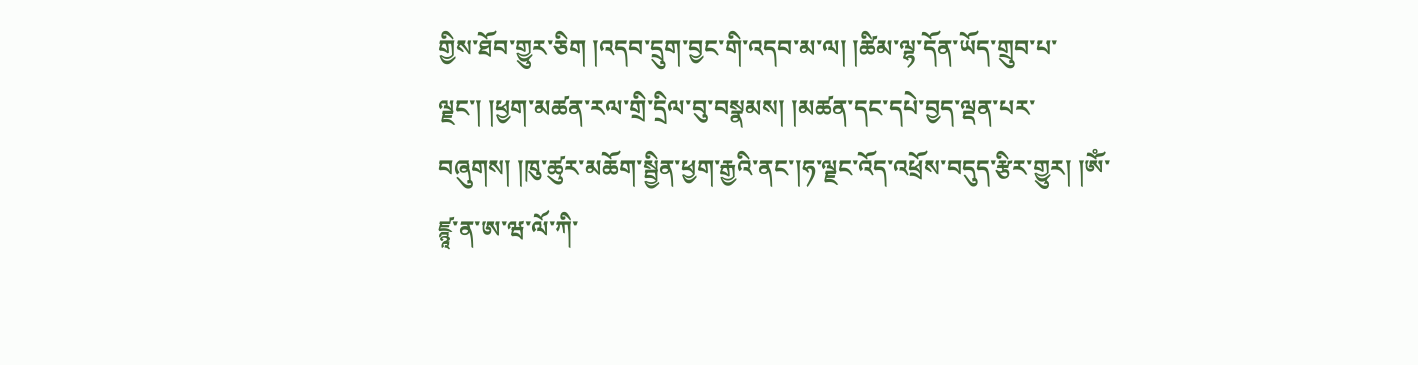གྱིས་ཐོབ་གྱུར་ཅིག །འདབ་དྲུག་བྱང་གི་འདབ་མ་ལ། །ཚིམ་ལྷ་དོན་ཡོད་གྲུབ་པ་ལྗང་། །ཕྱག་མཚན་རལ་གྲི་དྲིལ་བུ་བསྣམས། །མཚན་དང་དཔེ་བྱད་ལྡན་པར་བཞུགས། །ཁུ་ཚུར་མཆོག་སྦྱིན་ཕྱག་རྒྱའི་ནང་།ཧ་ལྗང་འོད་འཕྲོས་བདུད་རྩིར་གྱུར། །ཨོཾ་ཛྙཱ་ན་ཨ་ཝ་ལོ་ཀི་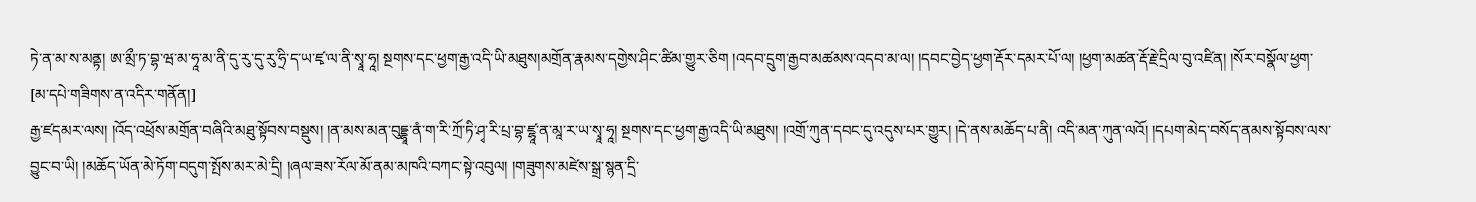ཏེ་ན་མ་ས་མནྟ། ཨ་མྲྀ་ཏ་བྷ་ཝ་མ་ཧཱ་མ་ནི་དུ་རུ་དུ་རུ་ཧྲི་ད་ཡ་ཛྭ་ལ་ནི་སྭཱ་ཧཱ། སྔགས་དང་ཕྱག་རྒྱ་འདི་ཡི་མཐུས།མགྲོན་རྣམས་དགྱེས་ཤིང་ཚིམ་གྱུར་ཅིག །འདབ་དྲུག་རྒྱབ་མཚམས་འདབ་མ་ལ། །དབང་བྱེད་ཕྱག་རྡོར་དམར་པོ་ལ། །ཕྱག་མཚན་རྡོ་རྗེ་དྲིལ་བུ་འཛིན། །སོར་བསྣོལ་ཕྱག་
[མ་དཔེ་གཟིགས་ན་འདིར་གནོན།]
རྒྱ་ཛདམར་ལས། །འོད་འཕྲོས་མགྲོན་བཞིའི་མཐུ་སྟོབས་བསྡུས། །ན་མས་མན་བུདྡྷཱ་ནཾ་ག་རི་ཀྲོ་ཏི་ཤྭ་རི་པྲ་བྷ་ཛྷཱ་ན་མཱ་ར་ཡ་སྭཱ་ཧཱ། སྔགས་དང་ཕྱག་རྒྱ་འདི་ཡི་མཐུས། །འགྲོ་ཀུན་དབང་དུ་འདུས་པར་གྱུར། །དེ་ནས་མཆོད་པ་ནི། འདི་མན་ཀུན་ལའོ། །དཔག་མེད་བསོད་ནམས་སྟོབས་ལས་བྱུང་བ་ཡི། །མཆོད་ཡོན་མེ་ཏོག་བདུག་སྤོས་མར་མེ་དྲི། །ཞལ་ཟས་རོལ་མོ་ནམ་མཁའི་བཀང་སྟེ་འབུལ། །གཟུགས་མཛེས་སྒྲ་སྙན་དྲི་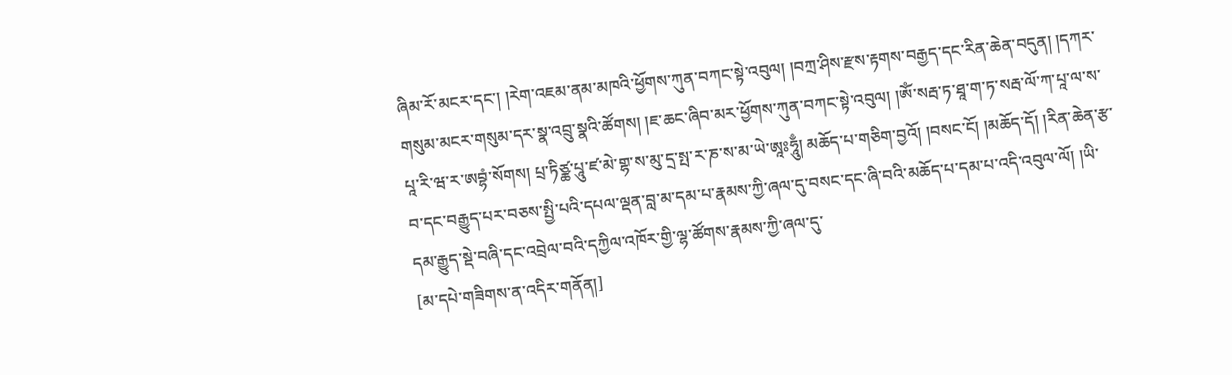ཞིམ་རོ་མངར་དང་། །རེག་འཇམ་ནམ་མཁའི་ཕྱོགས་ཀུན་བཀང་སྟེ་འབུལ། །བཀྲ་ཤིས་རྫས་རྟགས་བརྒྱད་དང་རིན་ཆེན་བདུན། །དཀར་གསུམ་མངར་གསུམ་དར་སྣ་འབྲུ་སྣའི་ཚོགས། །ཇ་ཆང་ཞིབ་མར་ཕྱོགས་ཀུན་བཀང་སྟེ་འབུལ། །ཨོཾ་སརྦ་ཏ་ཐཱ་ག་ཏ་སརྦ་ལོ་ཀ་པཱ་ལ་ས་པཱ་རི་ཝ་ར་ཨབྷཾ་སོགས། པྲ་ཏིཙྪ་པཱུ་ཛ་མེ་གྷ་ས་མུ་དྲ་སྤ་ར་ཎ་ས་མ་ཡེ་ཨཱཿཧཱུྃ། མཆོད་པ་གཅིག་བྱའོ། །བསང་ངོ། །མཆོད་དོ། །རིན་ཆེན་རྩ་བ་དང་བརྒྱུད་པར་བཅས་སྤྱི་པའི་དཔལ་ལྡན་བླ་མ་དམ་པ་རྣམས་ཀྱི་ཞལ་དུ་བསང་དང་ཞི་བའི་མཆོད་པ་དམ་པ་འདི་འབུལ་ལོ། །ཡི་དམ་རྒྱུད་སྡེ་བཞི་དང་འབྲེལ་བའི་དཀྱིལ་འཁོར་གྱི་ལྷ་ཚོགས་རྣམས་ཀྱི་ཞལ་དུ་
[མ་དཔེ་གཟིགས་ན་འདིར་གནོན།]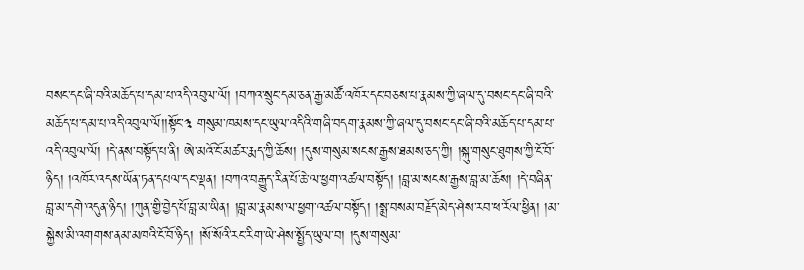བསང་དང་ཞི་བའི་མཆོད་པ་དམ་པ་འདི་འབུལ་ལོ། །བཀའ་སྲུང་དམ་ཅན་རྒྱ་མཚོ་འཁོར་དང་བཅས་པ་རྣམས་ཀྱི་ཞལ་དུ་བསང་དང་ཞི་བའི་མཆོད་པ་དམ་པ་འདི་འབུལ་ལོ།།སྟོང་༣ གསུམ་ཁམས་དང་ཡུལ་འདིའི་གཞི་བདག་རྣམས་ཀྱི་ཞལ་དུ་བསང་དང་ཞི་བའི་མཆོད་པ་དམ་པ་འདི་འབུལ་ལོ། །དེ་ནས་བསྟོད་པ་ནི། ཨེ་མའོ་ངོ་མཚར་རྨད་ཀྱི་ཆོས། །དུས་གསུམ་སངས་རྒྱས་ཐམས་ཅད་ཀྱི། །སྐུ་གསུང་ཐུགས་ཀྱི་ངོ་བོ་ཉིད། །འཁོར་འདས་ཡོན་ཏན་དཔལ་དང་ལྡན། །བཀའ་བརྒྱུད་རིན་པོ་ཆེ་ལ་ཕྱག་འཚལ་བསྟོད། །བླ་མ་སངས་རྒྱས་བླ་མ་ཆོས། །དེ་བཞིན་བླ་མ་དགེ་འདུན་ཉིད། །ཀུན་གྱི་བྱེད་པོ་བླ་མ་ཡིན། །བླ་མ་རྣམས་ལ་ཕྱག་འཚལ་བསྟོད། །སྨྲ་བསམ་བརྗོད་མེད་ཤེས་རབ་ཕ་རོལ་ཕྱིན། །མ་སྐྱེས་མི་འགགས་ནམ་མཁའི་ངོ་བོ་ཉིད། །སོ་སོའི་རང་རིག་ཡེ་ཤེས་སྤྱོད་ཡུལ་བ། །དུས་གསུམ་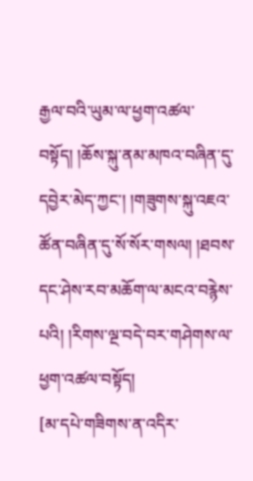རྒྱལ་བའི་ཡུམ་ལ་ཕྱག་འཚལ་བསྟོད། །ཆོས་སྐུ་ནམ་མཁའ་བཞིན་དུ་དབྱེར་མེད་ཀྱང་། །གཟུགས་སྐུ་འཇའ་ཚོན་བཞིན་དུ་སོ་སོར་གསལ། །ཐབས་དང་ཤེས་རབ་མཆོག་ལ་མངའ་བརྙེས་པའི། །རིགས་ལྔ་བདེ་བར་གཤེགས་ལ་ཕྱག་འཚལ་བསྟོད།
[མ་དཔེ་གཟིགས་ན་འདིར་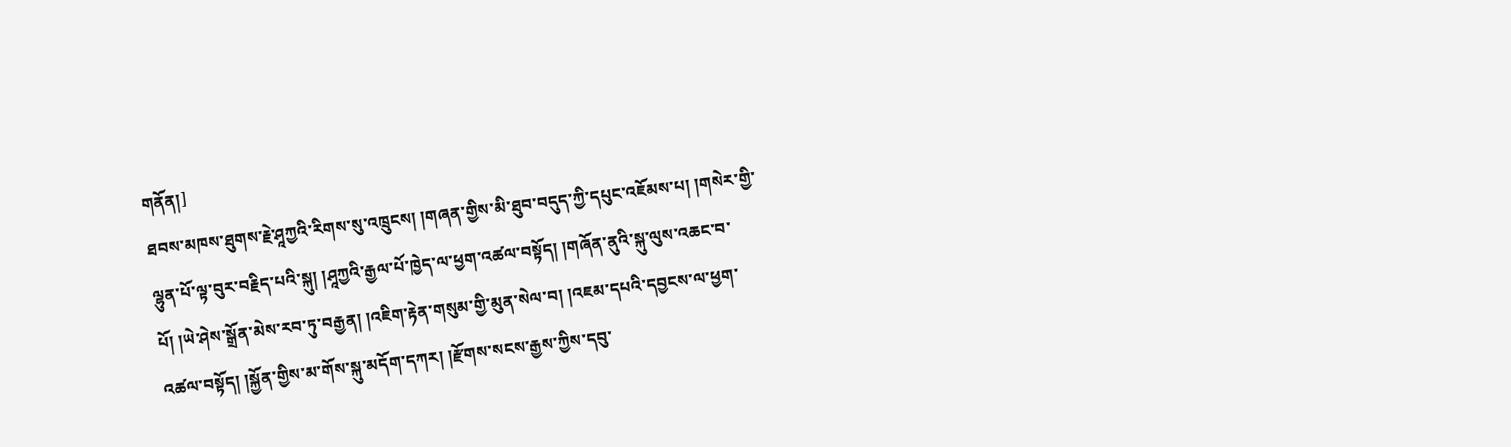གནོན།]
ཐབས་མཁས་ཐུགས་རྗེ་ཤཱཀྱའི་རིགས་སུ་འཁྲུངས། །གཞན་གྱིས་མི་ཐུབ་བདུད་ཀྱི་དཔུང་འཇོམས་པ། །གསེར་གྱི་ལྷུན་པོ་ལྟ་བུར་བརྗིད་པའི་སྐུ། །ཤཱཀྱའི་རྒྱལ་པོ་ཁྱེད་ལ་ཕྱག་འཚལ་བསྟོད། །གཞོན་ནུའི་སྐུ་ལུས་འཆང་བ་པོ། །ཡེ་ཤེས་སྒྲོན་མེས་རབ་ཏུ་བརྒྱན། །འཇིག་རྟེན་གསུམ་གྱི་མུན་སེལ་བ། །འཇམ་དཔའི་དབྱངས་ལ་ཕྱག་འཚལ་བསྟོད། །སྐྱོན་གྱིས་མ་གོས་སྐུ་མདོག་དཀར། །རྫོགས་སངས་རྒྱས་ཀྱིས་དབུ་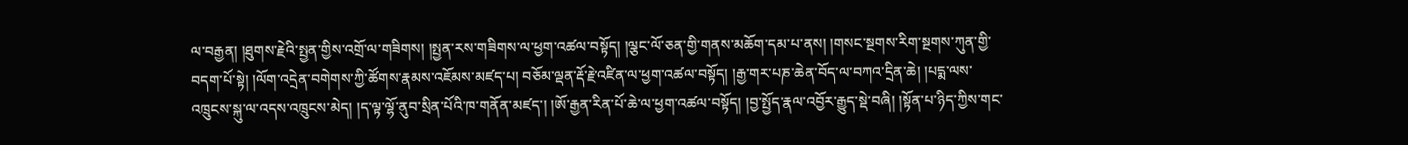ལ་བརྒྱན། །ཐུགས་རྗེའི་སྤྱན་གྱིས་འགྲོ་ལ་གཟིགས། །སྤྱན་རས་གཟིགས་ལ་ཕྱག་འཚལ་བསྟོད། །ལྕང་ལོ་ཅན་གྱི་གནས་མཆོག་དམ་པ་ནས། །གསང་སྔགས་རིག་སྔགས་ཀུན་གྱི་བདག་པོ་སྟེ། །ལོག་འདྲེན་བགེགས་ཀྱི་ཚོགས་རྣམས་འཇོམས་མཛད་པ། བཅོམ་ལྡན་རྡོ་རྗེ་འཛིན་ལ་ཕྱག་འཚལ་བསྟོད། །རྒྱ་གར་པཎ་ཆེན་བོད་ལ་བཀའ་དྲིན་ཆེ། །པདྨ་ལས་འཁྲུངས་སྐུ་ལ་འདས་འཁྲུངས་མེད། །ད་ལྟ་ལྷོ་ནུབ་སྲིན་པོའི་ཁ་གནོན་མཛད་། །ཨོ་རྒྱན་རིན་པོ་ཆེ་ལ་ཕྱག་འཚལ་བསྟོད། །བྱ་སྤྱོད་རྣལ་འབྱོར་རྒྱུད་སྡེ་བཞི། །སྟོན་པ་ཉིད་ཀྱིས་གང་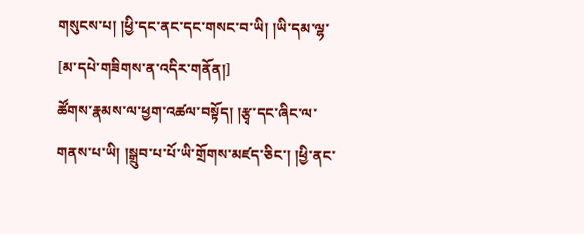གསུངས་པ། །ཕྱི་དང་ནང་དང་གསང་བ་ཡི། །ཡི་དམ་ལྷ་
[མ་དཔེ་གཟིགས་ན་འདིར་གནོན།]
ཚོགས་རྣམས་ལ་ཕྱག་འཚལ་བསྟོད། །རྩྭ་དང་ཞིང་ལ་གནས་པ་ཡི། །སྒྲུབ་པ་པོ་ཡི་གྲོགས་མཛད་ཅིང་། །ཕྱི་ནང་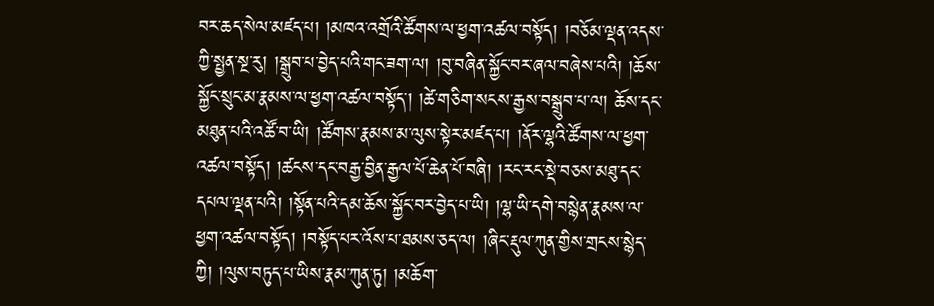བར་ཆད་སེལ་མཛད་པ། །མཁའ་འགྲོའི་ཚོགས་ལ་ཕྱག་འཚལ་བསྟོད། །བཅོམ་ལྡན་འདས་ཀྱི་སྤྱན་སྔ་རུ། །སྒྲུབ་པ་བྱེད་པའི་གང་ཟག་ལ། །བུ་བཞིན་སྐྱོང་བར་ཞལ་བཞེས་པའི། །ཆོས་སྐྱོང་སྲུང་མ་རྣམས་ལ་ཕྱག་འཚལ་བསྟོད་། །ཚེ་གཅིག་སངས་རྒྱས་བསྒྲུབ་པ་ལ། ཆོས་དང་མཐུན་པའི་འཚོ་བ་ཡི། །ཚོགས་རྣམས་མ་ལུས་སྟེར་མཛད་པ། །ནོར་ལྷའི་ཚོགས་ལ་ཕྱག་འཚལ་བསྟོད། །ཚངས་དང་བརྒྱ་བྱིན་རྒྱལ་པོ་ཆེན་པོ་བཞི། །རང་རང་སྡེ་བཅས་མཐུ་དང་དཔལ་ལྡན་པའི། །སྟོན་པའི་དམ་ཆོས་སྐྱོང་བར་བྱེད་པ་ཡི། །ལྷ་ཡི་དགེ་བསྙེན་རྣམས་ལ་ཕྱག་འཚལ་བསྟོད། །བསྟོད་པར་འོས་པ་ཐམས་ཅད་ལ། །ཞིང་རྡུལ་ཀུན་གྱིས་གྲངས་སྙེད་ཀྱི། །ལུས་བཏུད་པ་ཡིས་རྣམ་ཀུན་ཏུ། །མཆོག་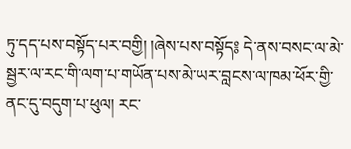ཏུ་དད་པས་བསྟོད་པར་བགྱི། །ཞེས་པས་བསྟོད༔ དེ་ནས་བསང་ལ་མེ་སྦྱར་ལ་རང་གི་ལག་པ་གཡོན་པས་མེ་ཡར་བླངས་ལ་ཁམ་ཕོར་གྱི་ནང་དུ་བདུག་པ་ཕུལ། རང་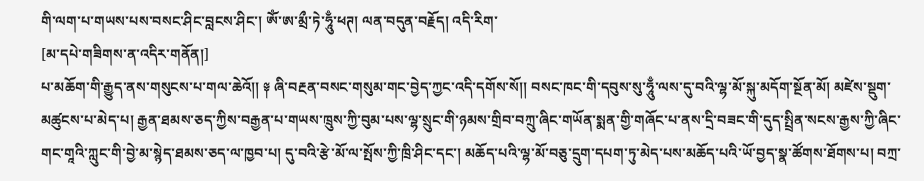གི་ལག་པ་གཡས་པས་བསང་ཤིང་བླངས་ཤིང་། ཨོཾ་ཨ་མྲྀ་ཏེ་ཧཱུྃ་ཕཊ། ལན་བདུན་བརྗོད། འདི་རིག་
[མ་དཔེ་གཟིགས་ན་འདིར་གནོན།]
པ་མཆོག་གི་རྒྱུད་ནས་གསུངས་པ་གལ་ཆེའོ།། ༈ ཞི་བརྔན་བསང་གསུམ་གང་བྱེད་ཀྱང་འདི་དགོས་སོ།། བསང་ཁང་གི་དབུས་སུ་ཧཱུྃ་ལས་དུ་བའི་ལྷ་མོ་སྐུ་མདོག་སྔོན་མོ། མཛེས་སྡུག་མཚུངས་པ་མེད་པ། རྒྱན་ཐམས་ཅད་ཀྱིས་བརྒྱན་པ་གཡས་ཁྲུས་ཀྱི་བུམ་པས་ལྷ་སྲུང་གི་ཉམས་གྲིབ་བཀྲུ་ཞིང་གཡོན་སྨན་གྱི་གཞོང་པ་ནས་དྲི་བཟང་གི་དུད་སྤྲིན་སངས་རྒྱས་ཀྱི་ཞིང་གང་གཱའི་ཀླུང་གི་བྱེ་མ་སྙེད་ཐམས་ཅད་ལ་ཁྱབ་པ། དུ་བའི་རྩེ་མོ་ལ་སྤོས་ཀྱི་ཁྲི་ཤིང་དང་། མཆོད་པའི་ལྷ་མོ་བཅུ་དྲུག་དཔག་ཏུ་མེད་པས་མཆོད་པའི་ཡོ་བྱད་སྣ་ཚོགས་ཐོགས་པ། བཀྲ་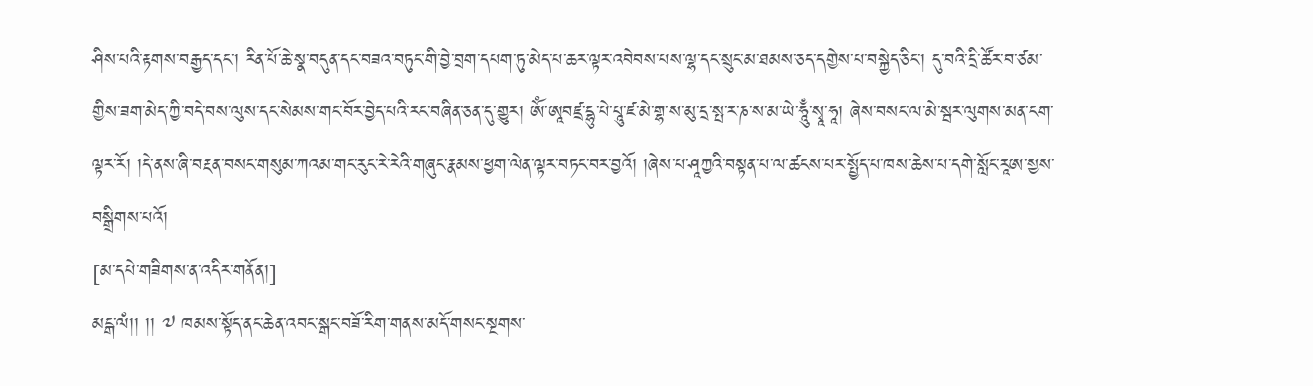ཤིས་པའི་རྟགས་བརྒྱད་དང་། རིན་པོ་ཆེ་སྣ་བདུན་དང་བཟའ་བཏུང་གི་བྱེ་བྲག་དཔག་ཏུ་མེད་པ་ཆར་ལྟར་འབེབས་པས་ལྷ་དང་སྲུང་མ་ཐམས་ཅད་དགྱེས་པ་བསྐྱེད་ཅིང་། དུ་བའི་དྲི་ཚོར་བ་ཙམ་གྱིས་ཟག་མེད་ཀྱི་བདེ་བས་ལུས་དང་སེམས་གང་བོར་བྱེད་པའི་རང་བཞིན་ཅན་དུ་གྱུར། ཨོཾ་ཨཱབཛྲ་དྷུ་པེ་པཱུ་ཛ་མེ་གྷ་ས་མུ་དྲ་སྤ་ར་ཎ་ས་མ་ཡེ་ཧཱུྃ་སྭཱ་ཧཱ། ཞེས་བསང་ལ་མེ་སྦར་ལུགས་མན་ངག་ལྟར་རོ། །དེ་ནས་ཞི་བརྔན་བསང་གསུམ་ཀའམ་གང་རུང་རེ་རེའི་གཞུང་རྣམས་ཕྱག་ལེན་ལྟར་བཏང་བར་བྱའོ། །ཞེས་པ་ཤཱཀྱའི་བསྟན་པ་ལ་ཚངས་པར་སྤྱོད་པ་ཁས་ཆེས་པ་དགེ་སློང་རཱཨ་སྱས་བསྒྲིགས་པའོ།
[མ་དཔེ་གཟིགས་ན་འདིར་གནོན།]
མངྒ་ལཾ།། །། ༧ ཁམས་སྟོད་ནང་ཆེན་འབང་སྒང་བཟོ་རིག་གནས་མདོ་གསང་སྔགས་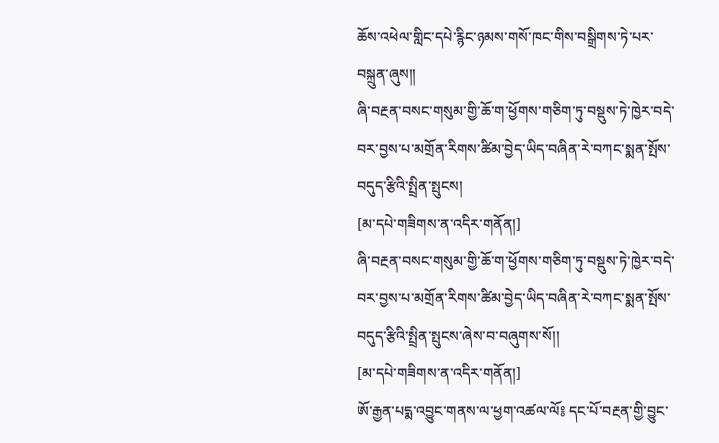ཆོས་འཕེལ་གླིང་དཔེ་རྙིང་ཉམས་གསོ་ཁང་གིས་བསྒྲིགས་ཏེ་པར་བསྐྲུན་ཞུས།།
ཞི་བརྔན་བསང་གསུམ་གྱི་ཆོ་ག་ཕྱོགས་གཅིག་ཏུ་བསྡུས་ཏེ་ཁྱེར་བདེ་བར་བྱས་པ་མགྲོན་རིགས་ཚིམ་བྱེད་ཡིད་བཞིན་རེ་བཀང་སྨན་སྤོས་བདུད་རྩིའི་སྤྲིན་སྤུངས།
[མ་དཔེ་གཟིགས་ན་འདིར་གནོན།]
ཞི་བརྔན་བསང་གསུམ་གྱི་ཆོ་ག་ཕྱོགས་གཅིག་ཏུ་བསྡུས་ཏེ་ཁྱེར་བདེ་བར་བྱས་པ་མགྲོན་རིགས་ཚིམ་བྱེད་ཡིད་བཞིན་རེ་བཀང་སྨན་སྤོས་བདུད་རྩིའི་སྤྲིན་སྤུངས་ཞེས་བ་བཞུགས་སོ།།
[མ་དཔེ་གཟིགས་ན་འདིར་གནོན།]
ཨོ་རྒྱན་པདྨ་འབྱུང་གནས་ལ་ཕྱག་འཚལ་ལོ༔ དང་པོ་བརྔན་གྱི་བྱུང་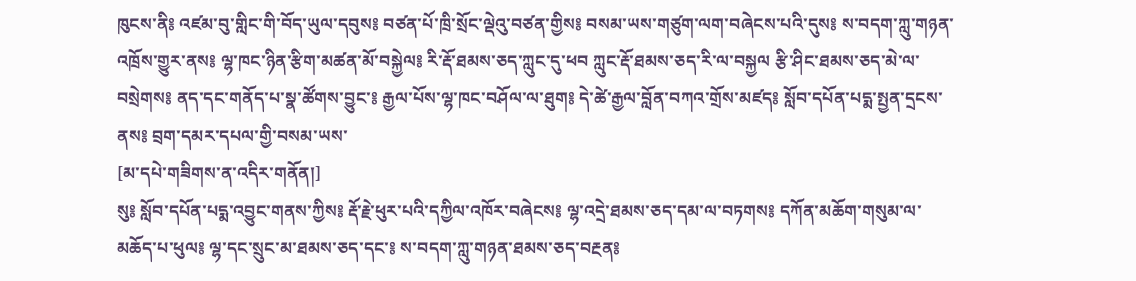ཁུངས་ནི༔ འཛམ་བུ་གླིང་གི་བོད་ཡུལ་དབུས༔ བཙན་པོ་ཁྲི་སྲོང་ལྡེའུ་བཙན་གྱིས༔ བསམ་ཡས་གཙུག་ལག་བཞེངས་པའི་དུས༔ ས་བདག་ཀླུ་གཉན་འཁྲོས་གྱུར་ནས༔ ལྷ་ཁང་ཉིན་རྩིག་མཚན་མོ་བསྐྱེལ༔ རི་རྡོ་ཐམས་ཅད་ཀླུང་དུ་ཕབ ཀླུང་རྡོ་ཐམས་ཅད་རི་ལ་བསྐྱལ རྩི་ཤིང་ཐམས་ཅད་མེ་ལ་བསྲེགས༔ ནད་དང་གནོད་པ་སྣ་ཚོགས་བྱུང་༔ རྒྱལ་པོས་ལྷ་ཁང་བཤོལ་ལ་ཐུག༔ དེ་ཚེ་རྒྱལ་བློན་བཀའ་གྲོས་མཛད༔ སློབ་དཔོན་པདྨ་སྤྱན་དྲངས་ནས༔ བྲག་དམར་དཔལ་གྱི་བསམ་ཡས་
[མ་དཔེ་གཟིགས་ན་འདིར་གནོན།]
སུ༔ སློབ་དཔོན་པདྨ་འབྱུང་གནས་ཀྱིས༔ རྡོ་རྗེ་ཕུར་པའི་དཀྱིལ་འཁོར་བཞེངས༔ ལྷ་འདྲེ་ཐམས་ཅད་དམ་ལ་བཏགས༔ དཀོན་མཆོག་གསུམ་ལ་མཆོད་པ་ཕུལ༔ ལྷ་དང་སྲུང་མ་ཐམས་ཅད་དང་༔ ས་བདག་ཀླུ་གཉན་ཐམས་ཅད་བརྔན༔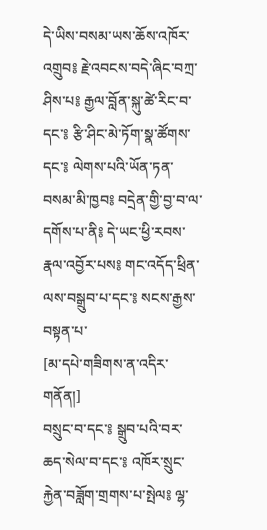དེ་ཡིས་བསམ་ཡས་ཆོས་འཁོར་འགྲུབ༔ རྗེ་འབངས་བདེ་ཞིང་བཀྲ་ཤིས་པ༔ རྒྱལ་བློན་སྐུ་ཚེ་རིང་བ་དང་༔ རྩི་ཤིང་མེ་ཏོག་སྣ་ཚོགས་དང་༔ ལེགས་པའི་ཡོན་ཏན་བསམ་མི་ཁྱབ༔ བདྲེན་གྱི་བྱ་བ་ལ་དགོས་པ་ནི༔ དེ་ཡང་ཕྱི་རབས་རྣལ་འབྱོར་པས༔ གང་འདོད་ཕྲིན་ལས་བསྒྲུབ་པ་དང་༔ སངས་རྒྱས་བསྟན་པ་
[མ་དཔེ་གཟིགས་ན་འདིར་གནོན།]
བསྲུང་བ་དང་༔ སྒྲུབ་པའི་བར་ཆད་སེལ་བ་དང་༔ འཁོར་སྲུང་རྐྱེན་བཟློག་གྲགས་པ་སྤེལ༔ ལྷ་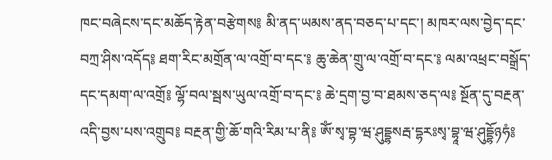ཁང་བཞེངས་དང་མཆོད་རྟེན་བརྩེགས༔ མི་ནད་ཡམས་ནད་བཅད་པ་དང་། མཁར་ལས་བྱེད་དང་བཀྲ་ཤིས་འདོད༔ ཐག་རིང་མགྲོན་ལ་འགྲོ་བ་དང་༔ ཆུ་ཆེན་གྲུ་ལ་འགྲོ་བ་དང་༔ ལམ་འཕྲང་བསྒྲོད་དང་དམག་ལ་འགྲོ༔ ལྷོ་བལ་སྦས་ཡུལ་འགྲོ་བ་དང་༔ ཆེ་དྲག་བྱ་བ་ཐམས་ཅད་ལ༔ སྔོན་དུ་བརྔན་འདི་བྱས་པས་འགྲུབ༔ བརྔན་གྱི་ཆོ་གའི་རིམ་པ་ནི༔ ཨོཾ་སྭ་བྷ་ཝ་ཤུདྡྷསརྦ་དྷརཿསྭ་བྷཱ་ཝ་ཤུདྡྷོཉཧཾ༔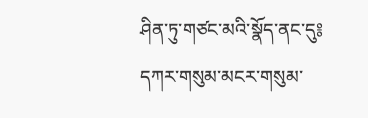ཤིན་ཏུ་གཙང་མའི་སྣོད་ནང་དུ༔ དཀར་གསུམ་མངར་གསུམ་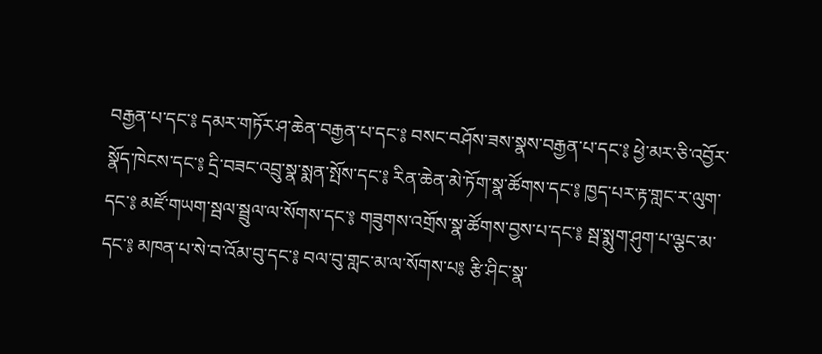བརྒྱན་པ་དང་༔ དམར་གཏོར་ཤ་ཆེན་བརྒྱན་པ་དང་༔ བསང་བཤོས་ཟས་སྣས་བརྒྱན་པ་དང་༔ ཕྱེ་མར་ཅི་འབྱོར་སྣོད་ཁེངས་དང་༔ དྲི་བཟང་འབྲུ་སྣ་སྨན་སྤོས་དང་༔ རིན་ཆེན་མེ་ཏོག་སྣ་ཚོགས་དང་༔ ཁྱད་པར་རྟ་གླང་ར་ལུག་དང་༔ མཛོ་གཡག་སྦལ་སྦྲུལ་ལ་སོགས་དང་༔ གཟུགས་འགྲོས་སྣ་ཚོགས་བྱས་པ་དང་༔ སྦ་སྨུག་ཤུག་པ་ལྕང་མ་དང་༔ མཁན་པ་སེ་བ་འོམ་བུ་དང་༔ བལ་བུ་གླང་མ་ལ་སོགས་པ༔ རྩི་ཤིང་སྣ་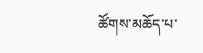ཚོགས་མཆོད་པ་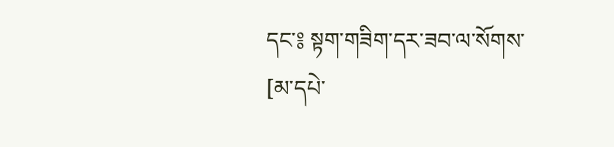དང་༔ སྟག་གཟིག་དར་ཟབ་ལ་སོགས་
[མ་དཔེ་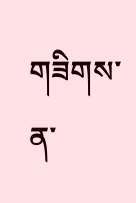གཟིགས་ན་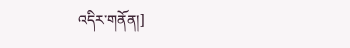འདིར་གནོན།]